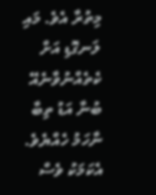މިތުރާ އެވެ. މައި ލަނގޮޑި އަށް ކެތެއްނުވާނެއޭ ބުނާ އަޑު ތިބާ ނާހަމު ހެއްޔެވެ. އެކަމަކު ވެސް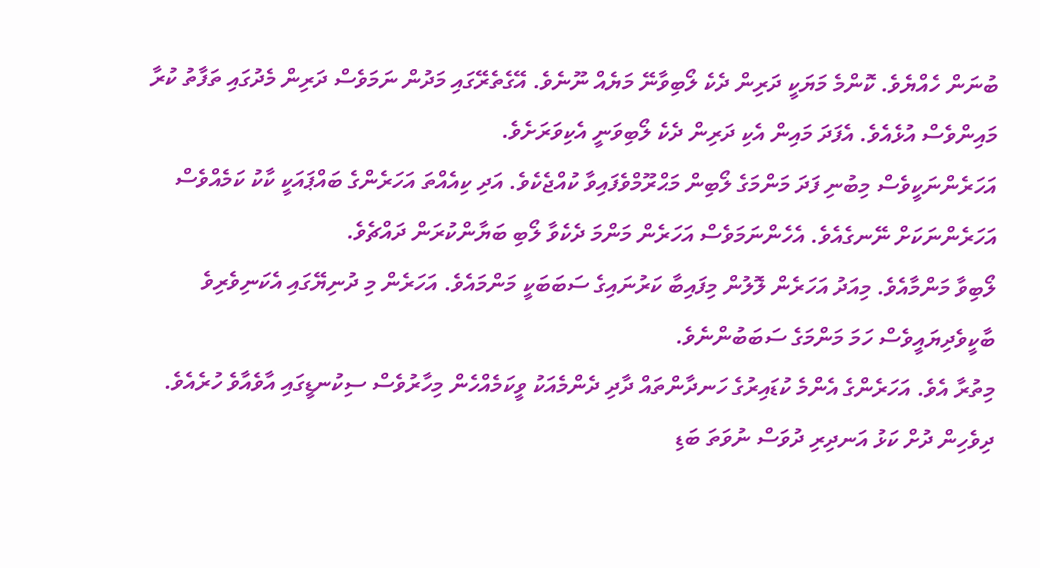ބުނަން ހެއްޔެވެ. ކޮންމެ މަޔަކީ ދަރިން ދެކެ ލޯބިވާނޭ މަޔެއް ނޫނެވެ. އޭގެތެރޭގައި މަދުން ނަމަވެސް ދަރިން މެދުގައި ތަފާތު ކުރާ މައިންވެސް އުޅެއެވެ. އެފަދަ މައިން އެކި ދަރިން ދެކެ ލޯބިވަނީ އެކިވަރަށެވެ.
އަހަރެންނަކީވެސް މިބުނި ފަދަ މަންމަގެ ލޯބިން މަޙްރޫމްވެފައިވާ ކުއްޖެކެވެ. އަދި ކިއެއްތަ އަހަރެންގެ ބައްޕައަކީ ކާކު ކަމެއްވެސް އަހަރެންނަކަށް ނޭނގެއެވެ. އެހެންނަމަވެސް އަހަރެން މަންމަ ދެކެވާ ލޯބި ބަޔާންކުރަން ދައްޗެވެ.
ލޯބިވާ މަންމާއެވެ. މިއަދު އަހަރެން ލޮލުން މިފައިބާ ކަރުނައިގެ ސަބަބަކީ މަންމައެވެ. އަހަރެން މި ދުނިޔޭގައި އެކަނިވެރިވެ ބާކީވެދިޔައީވެސް ހަމަ މަންމަގެ ސަބަބުންނެވެ.
މިތުރާ އެވެ. އަހަރެންގެ އެންމެ ކުޑައިރުގެ ހަނދާންތައް ދާދި ދެންމެއަކު ވީކަމެއްހެން މިހާރުވެސް ސިކުނޑީގައި އާވެއާވެ ހުރެއެވެ. ދިވެހިން ދުށް ކަޅު އަނދިރި ދުވަސް ނުވަތަ ބަޑި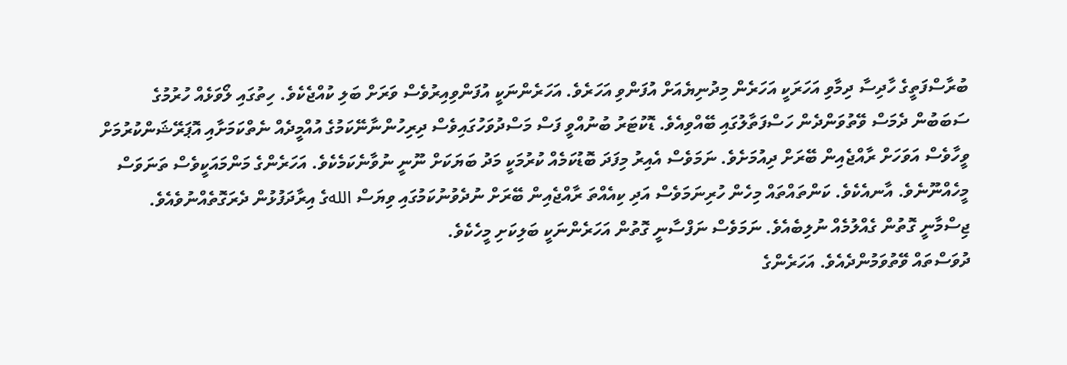ބުރާސްފަތީގެ ހާދިސާ ދިމާވި އަހަރަކީ އަހަރެން މިދުނިޔެއަށް އުފަންވި އަހަރެވެ. އަހަރެންނަކީ އުފަންވިއިރުވެސް ވަރަށް ބަލި ކުއްޖެކެވެ. ހިތުގައި ލޯވަޅެއް ހުރުމުގެ ސަބަބުން ދެމަސް ވޭތުވަންދެން ހަސްފަތާލުގައި ބޭއްވިއެވެ. ޑޮކުޓަރު ބުނުއްވީ ފަސް މަސްދުވަހުގައިވެސް ދިރިހުންނާނޭކަމުގެ އުއްމީދެއް ނެތްކަމަށާއި އޮޕަރޭޝަންކުރުމަށް ވީހާވެސް އަވަހަށް ރާއްޖެއިން ބޭރަށް ދިއުމަށެވެ. ނަމަވެސް އެއިރު މިފަދަ ބޮޑުކަމެއް ކުރުމަކީ މަދު ބަޔަކަށް ނޫނީ ނުވާނެކަމެކެވެ. އަހަރެންގެ މަންމައަކީވެސް ތަނަވަސް މީހެއްނޫނެވެ. އާނއެކެވެ. ކަންތައްތައް މިހެން ހުރިނަމަވެސް އަދި ކިއެއްތަ ރާއްޖެއިން ބޭރަށް ނުދެވުނުކަމުގައި ވިޔަސް اللهގެ އިރާދަފުޅުން ދެރަގޮތެއްނުވެއެވެ. ޖިސްމާނީ ގޮތުން ގެއްލުމެއް ނުލިބެއެވެ. ނަމަވެސް ނަފްސާނީ ގޮތުން އަހަރެންނަކީ ބަލިކަށި މީހެކެވެ.
ދުވަސްތައް ވޭތުވަމުންދެއެވެ. އަހަރެންގެ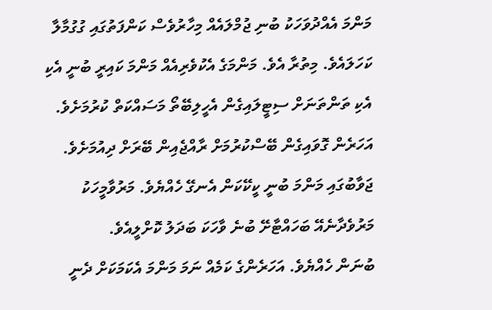މަންމަ އެއްދުވަހަކު ބުނި ޖުމްލައެއް މިހާރުވެސް ކަންފަތުގައި ގުގުމާލާ ކަހަލައެވެ. މިތުރާ އެވެ. މަންމަގެ އެކުވެރިއެއް މަންމަ ކައިރީ ބުނީ އެކި އެކި ތަންތަނަށް ސިޓީލައިގެން އެހީލިބޭތޯ މަސައްކަތް ކުރުމަށެވެ. އަހަރެން ގޮވައިގެން ބޭސްކުރުމަށް ރާއްޖެއިން ބޭރަށް ދިއުމަށެވެ. ޖަވާބުގައި މަންމަ ބުނީ ކީކޭކަން އެނގޭ ހެއްޔެވެ. މަރުވާމީހަކު މަރުވެދާނެއޭ ބަހައްޓާށޭ ބުނެ ވާހަކަ ބަދަލު ކޮށްލީއެވެ.
ބުނަން ހެއްޔެވެ. އަހަރެންގެ ކަމެއް ނަމަ މަންމަ އެކަމަކަށް ދެނީ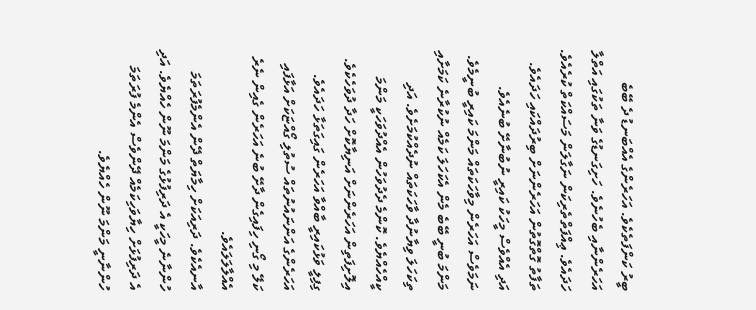ބީރު ކަންފަތެކެވެ. އަހަރެންގެ އެއްބަނޑު ދެ ބޭބެ އަހަރެންނާއި ބެހުނެވެ. ހަށިގަނޑުގެ ވަނާ ތަކުގައި އަތްލާ ހަދައެވެ. ޢިއްފަތްތެރިކަން ނަގާލަން މަސައްކަތް ކުރެއެވެ. ތަފާތު ގޮތްގޮތުން އަހަރެންނަށް ބިރުދައްކައި ހަދައެވެ. އަދި އެއްވެސް މީހަކު ކައިރީ ނުބުނާށޭ ބުނެއެވެ. ނަމަވެސް އަހަރެން މިވާހަކަތައް މަންމަ ކައިރީ ބުނީމެވެ. މަންމަ ބުނީ ބޭބެ މެން އެކަހަލަ ކަމެއް ނުކުރާނެ ކަމަށާއި ތިކަހަލަ ވިޔާނުދާ ވާހަކަތައް ނުދެއްކުމަށެވެ. އަދި ކީއްހެއްޔެވެ. ކޮންމެ ދެދުވަހުން އެއްދުވަހަކީ މަންމަ އިލޮށިފަތިން އަހަރެންނަށް އަނިޔާކޮށް ހަދާ ދުވަހެކެވެ. ގިފިލީ ވަޅުކައިރީ ބާއްވާ އަހަރެން ގައިގަތަޅާ ހަދައެވެ. އަހަރެންގެ އަންނައުނުތައް ސުތުލި ގޯއްޏަކަށް އަޅާފައި ކަލޭ މި ގޯނި ހިފައިގެން ދާށޭ ބުނެ އަހަރެން ގެއިން ނެރެ އެއްލާލަލައެވެ.
އާނއެކެވެ. ދަރިއަކަށް ހިމާޔަތް ދޭން އެންމެފުރަތަމަ ހުންނާނެ މީހަކީ އެ ދަރިފުޅުގެ މަންމަ ނޫން ހެއްޔެވެ. އަދި އެ ދަރިފުޅަށް ހިޔާވަހިކަމެއް ދޭންވެސް އެންމެ ފުރަތަމަ ހުންނާނީ މަންމަ ނޫން ހެއްޔެވެ.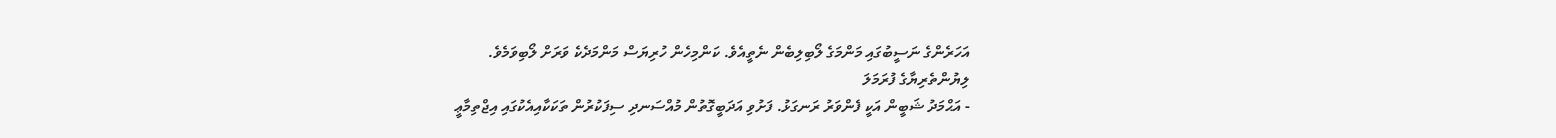އަހަރެންގެ ނަސީބުގައި މަންމަގެ ލޯބިލިބެން ނެތީއެވެ. ކަންމިހެން ހުރިޔަސް މަންމަދެކެ ވަރަށް ލޯބިވަމެވެ.
ލިޔުންތެރިޔާގެ ފުރަމަލަ
- އަޙްމަދު ޝަބީން އަކީ ފެންވަރު ރަނގަޅު. ފަށުވި އަދަބީގޮތުން މުއްސަނދި ސިފަކުރުން ތަކަކާއިއެކުގައި އިޖްތިމާޢީ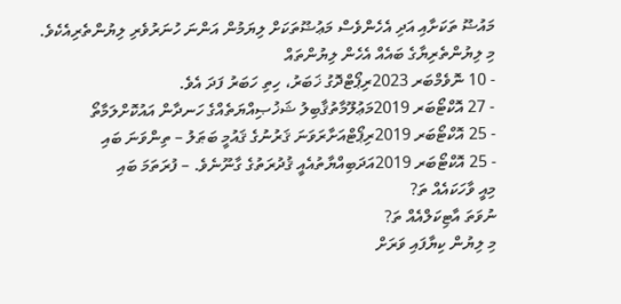މައުޟޫ ތަކަށާއި އަދި އެހެންވެސް މަޢުޟޫތަކަށް ލިޔަމުން އަންނަ ހުނަރުވެރި ލިޔުންތެރިއެކެވެ.
މި ލިޔުންތެރިޔާގެ ބައެއް އެހެން ލިޔުންތައް
- 10 ނޮވެމްބަރ 2023ރިޕޯޓްދޮގު ޚަބަރު، ހިތި ހަބަރު ފަދަ އެވެ.
- 27 އޮކްޓޯބަރ 2019މަޢުލޫމާތުޤާބިލު ޝަޚުޞިއްޔަތެއްގެ ހަނދާން އައުކޮށްލަމާތޯ
- 25 އޮކްޓޯބަރ 2019ރިޕޯޓްއަށާރަވަނަ ޤަރުނުގެ ޤައުމީ ބަޠަލު – ތިންވަނަ ބައި
- 25 އޮކްޓޯބަރ 2019އަދަބިއްޔާތުއެއީ ޤުދުރަތުގެ ގާނޫނެވެ. – ފުރަތަމަ ބައި
މިއީ ވާހަކައެއް ތަ?
ނުވަތަ އާޓިކަލްއެއް ތަ?
މި ލިޔުން ކިޔާފައި ވަރަށް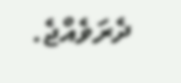ދެރަވެއްޖެ.